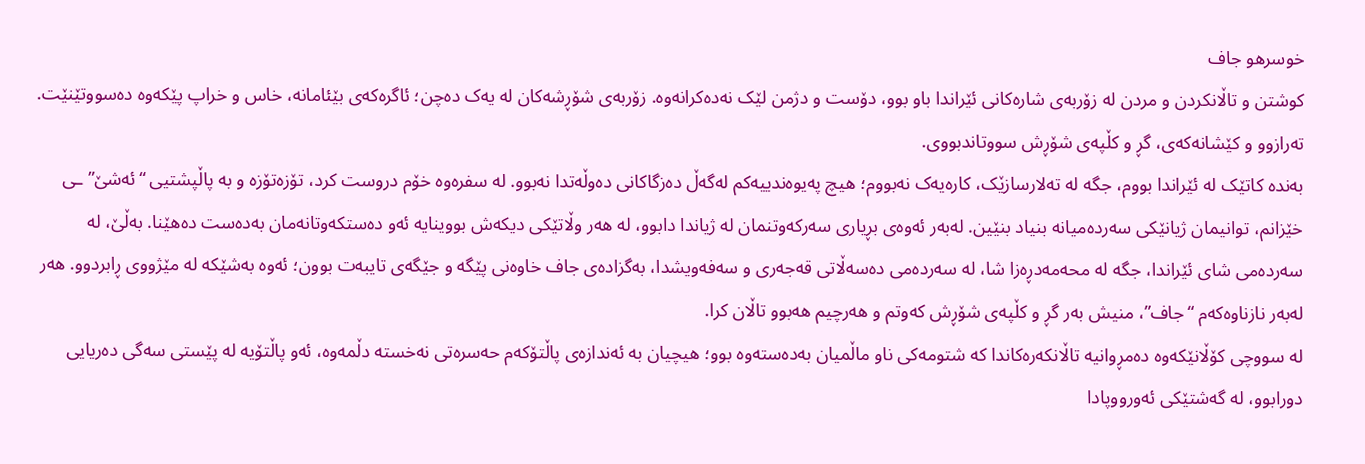خوسرهو جاف
کوشتن و تاڵانکردن و مردن لە زۆربەی شارەکانی ئێراندا باو بوو، دۆست و دژمن لێک نەدەکرانەوە. زۆربەی شۆڕشەکان لە یەک دەچن؛ ئاگرەکەی بێئامانە، خاس و خراپ پێکەوە دەسووتێنێت. تەرازوو و کێشانەکەی، گڕ و کڵپەی شۆڕش سووتاندبووی.
بەندە کاتێک لە ئێراندا بووم، جگە لە تەلارسازێک، کارەیەک نەبووم؛ هیچ پەیوەندییەکم لەگەڵ دەزگاکانی دەوڵەتدا نەبوو. لە سفرەوە خۆم دروست کرد، تۆزەتۆزە و بە پاڵپشتیی “ئەشێ”ـی خێزانم، توانیمان ژیانێکی سەردەمیانە بنیاد بنێین. لەبەر ئەوەی بڕیاری سەرکەوتنمان لە ژیاندا دابوو، لە هەر وڵاتێکی دیکەش بووینایە ئەو دەستکەوتانەمان بەدەست دەهێنا. بەڵێ، لە سەردەمی شای ئێراندا، جگە لە محەمەدڕەزا شا، لە سەردەمی دەسەڵاتی قەجەری و سەفەویشدا، بەگزادەی جاف خاوەنی پێگە و جێگەی تایبەت بوون؛ ئەوە بەشێکە لە مێژووی ڕابردوو. هەر لەبەر نازناوەکەم “جاف”، منیش بەر گڕ و کڵپەی شۆڕش کەوتم و هەرچیم هەبوو تاڵان کرا.
لە سووچی کۆڵانێکەوە دەمڕوانیە تاڵانکەرەکاندا کە شتومەکی ناو ماڵمیان بەدەستەوە بوو؛ هیچیان بە ئەندازەی پاڵتۆکەم حەسرەتی نەخستە دڵمەوە، ئەو پاڵتۆیە لە پێستی سەگی دەریایی دورابوو، لە گەشتێکی ئەورووپادا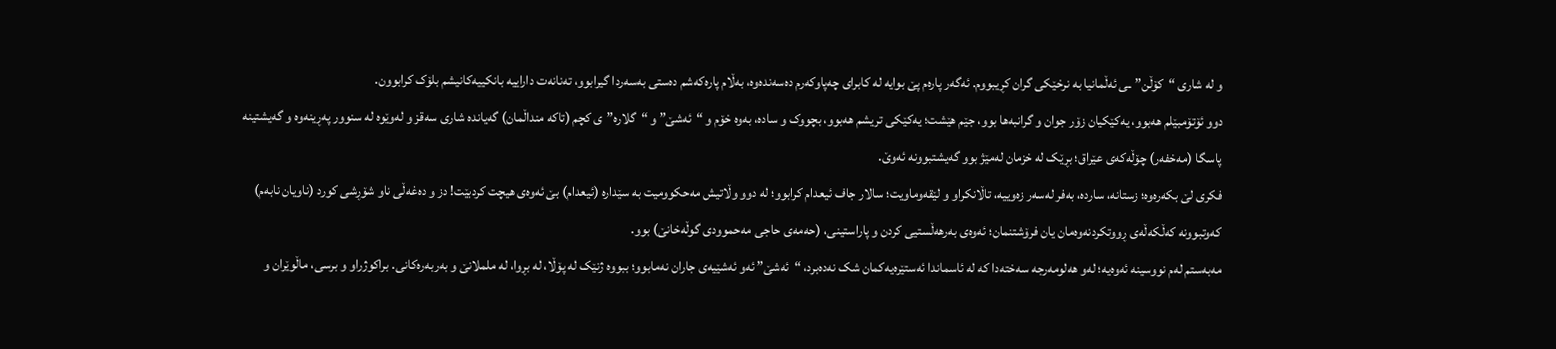و لە شاری “کۆڵن”ـی ئەڵمانیا بە نرخێکی گران کڕیبووم. ئەگەر پارەم پێ بوایە لە کابرای چەپاوکەرم دەسەندەوە، بەڵام پارەکەشم دەستی بەسەردا گیرابوو، تەنانەت داراییە بانکییەکانیشم بلۆک کرابوون.
دوو ئۆتۆمبێلم هەبوو، یەکێکیان زۆر جوان و گرانبەها بوو، جێم هێشت؛ یەکێکی تریشم هەبوو، بچووک و سادە، بەوە خۆم و “ئەشێ” و “گلارە”ی کچم (تاکە منداڵمان) گەیاندە شاری سەقز و لەوێوە لە سنوور پەڕینەوە و گەیشتینە پاسگا (مەخفەر) چۆڵەکەی عێراق؛ بڕێک لە خزمان لەمێژ بوو گەیشتبوونە ئەوێ.
فکری لێ بکەرەوە؛ زستانە، ساردە، بەفر لەسەر زەوییە، تاڵانکراو و لێقەوماویت؛ سالار جاف ئیعدام کرابوو؛ لە دوو وڵاتیش مەحکوومیت بە سێدارە (ئیعدام) بێ ئەوەی هیچت کردبێت! دز و دەغەڵی ناو شۆڕشی کورد (ناویان نابەم) کەوتبوونە کەڵکەڵەی ڕووتکردنەوەمان یان فرۆشتنمان؛ ئەوەی بەرهەڵستیی کردن و پاراستینی، (حەمەی حاجی مەحموودی گوڵەخانێ) بوو.
مەبەستم لەم نووسینە ئەوەیە؛ لەو هەلومەرجە سەختەدا کە لە ئاسماندا ئەستێرەیەکمان شک نەدەبرد، “ئەشێ” ئەو ئەشێیەی جاران نەمابوو؛ ببووە ژنێک لە پۆڵا، لە بڕوا، لە ململانێ و بەربەرەکانی. براکوژراو و برسی، ماڵوێران و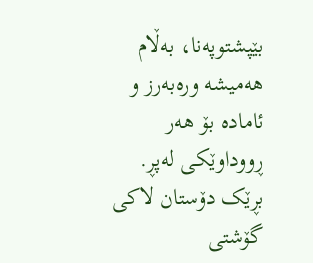بێپشتوپەنا، بەڵام هەمیشە ورەبەرز و ئامادە بۆ هەر ڕووداوێکی لەپڕ. بڕێک دۆستان لاکی گۆشتی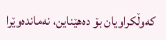کەوڵکراویان بۆ دەهێناین، نەماندەوێرا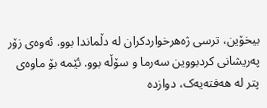بیخۆین، ترسی ژەهرخواردکران لە دڵماندا بوو. ئەوەی زۆر پەریشانی کردبووین سەرما و سۆڵە بوو. ئێمە بۆ ماوەی پتر لە هەفتەیەک، دوازدە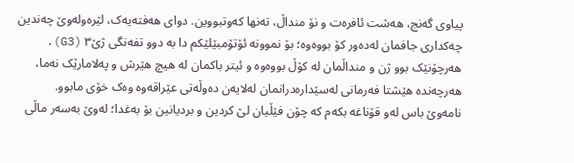پیاوی گەنج، هەشت ئافرەت و نۆ منداڵ، تەنها کەوتبووین. دوای هەفتەیەک، لێرەولەوێ چەندین چەکداری جافمان لەدەور کۆ بووەوە؛ بۆ نموونە ئۆتۆمبێلێکم دا بە دوو تفەنگی ژێ٣ (G3). هەرچۆنێک بوو ژن و منداڵمان لە کۆڵ بووەوە و ئیتر باکمان لە هیچ هێرش و پەلامارێک نەما، هەرچەندە هێشتا فەرمانی لەسێدارەدرانمان لەلایەن دەوڵەتی عێراقەوە وەک خۆی مابوو.
نامەوێ باس لەو قۆناغە بکەم کە چۆن فێڵیان لێ کردین و بردیانین بۆ بەغدا؛ لەوێ بەسەر ماڵی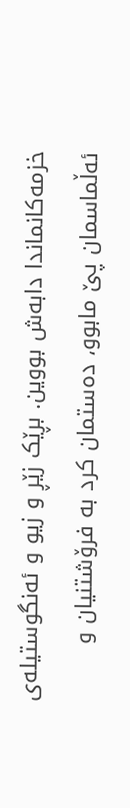خزمەکانماندا دابەش بووین. بڕێک زێڕ و زیو و ئەنگوستیلەی ئەڵماسمان پێ مابوو، دەستمان کرد بە فرۆشتنیان و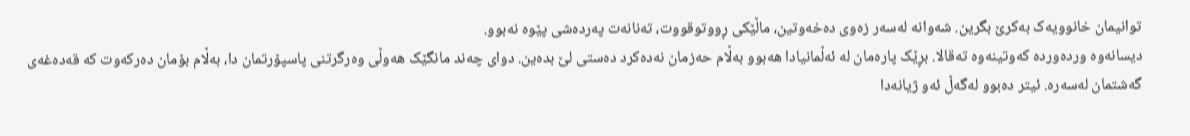توانیمان خانوویەک بەکرێ بگرین. شەوانە لەسەر زەوی دەخەوتین، ماڵێکی ڕووتوقووت، تەنانەت پەردەشی پێوە نەبوو.
دیسانەوە وردەوردە کەوتینەوە تەقالا. بڕێک پارەمان لە ئەڵمانیادا هەبوو بەڵام حەزمان نەدەکرد دەستی لێ بدەین. دوای چەند مانگێک هەوڵی وەرگرتنی پاسپۆرتمان دا، بەڵام بۆمان دەرکەوت کە قەدەغەی گەشتمان لەسەرە. ئیتر دەبوو لەگەڵ ئەو ژیانەدا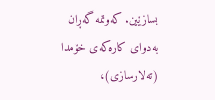بسازێین. کەوتمە گەڕان بەدوای کارەکەی خۆمدا (تەلارسازی)،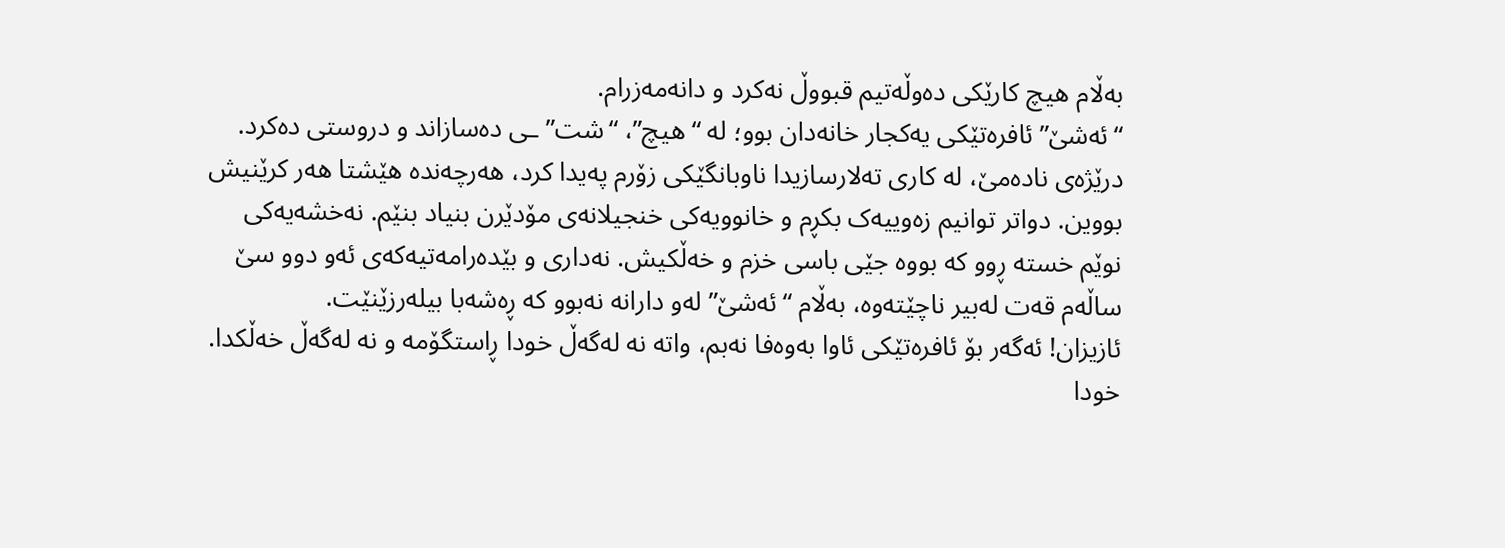بەڵام هیچ کارێکی دەوڵەتیم قبووڵ نەکرد و دانەمەزرام.
“ئەشێ” ئافرەتێکی یەکجار خانەدان بوو؛ لە “هیچ”، “شت”ـی دەسازاند و دروستی دەکرد. درێژەی نادەمێ، لە کاری تەلارسازیدا ناوبانگێکی زۆرم پەیدا کرد، هەرچەندە هێشتا هەر کرێنیش بووین. دواتر توانیم زەوییەک بکڕم و خانوویەکی خنجیلانەی مۆدێرن بنیاد بنێم. نەخشەیەکی نوێم خستە ڕوو کە بووە جێی باسی خزم و خەڵکیش. نەداری و بێدەرامەتیەکەی ئەو دوو سێ ساڵەم قەت لەبیر ناچێتەوە، بەڵام “ئەشێ” لەو دارانە نەبوو کە ڕەشەبا بیلەرزێنێت.
ئازیزان! ئەگەر بۆ ئافرەتێکی ئاوا بەوەفا نەبم، واتە نە لەگەڵ خودا ڕاستگۆمە و نە لەگەڵ خەڵکدا. خودا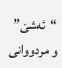“ئەشێ” و مردووانی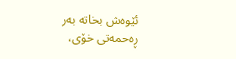ئێوەش بخاتە بەر ڕەحمەتی خۆی،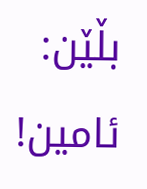بڵێن: ئامین!